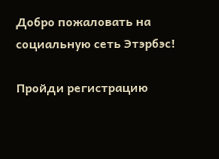Добро пожаловать на социальную сеть Этэрбэс!

Пройди регистрацию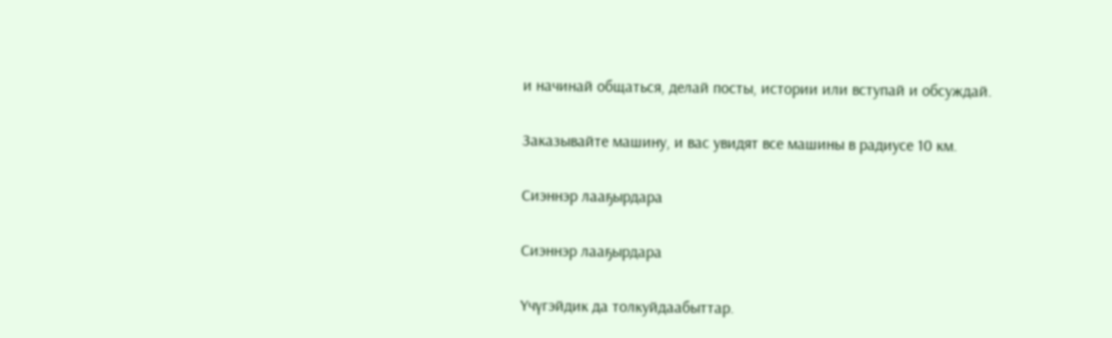и начинай общаться, делай посты, истории или вступай и обсуждай.

Заказывайте машину, и вас увидят все машины в радиусе 10 км.

Сиэннэр лааҕырдара

Сиэннэр лааҕырдара

Үчүгэйдик да толкуйдаабыттар.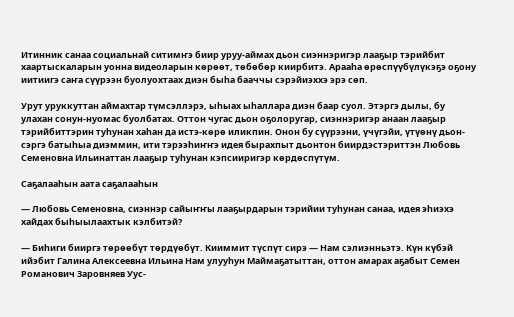Итинник санаа социальнай ситимҥэ биир уруу-аймах дьон сиэннэригэр лааҕыр тэрийбит хаартыскаларын уонна видеоларын көрөөт, төбөбөр киирбитэ. Арааһа өрөспүүбүлүкэҕэ оҕону иитиигэ саҥа сүүрээн буолуохтаах диэн быһа бааччы сэрэйиэххэ эрэ сөп.

Урут уруккуттан аймахтар түмсэллэрэ, ыһыах ыһаллара диэн баар суол. Этэргэ дылы, бу улахан сонун-нуомас буолбатах. Оттон чугас дьон оҕолоругар, сиэннэригэр анаан лааҕыр тэрийбиттэрин туһунан хаһан да истэ-көрө иликпин. Онон бу сүүрээни, үчүгэйи, үтүөнү дьон-сэргэ батыһыа диэммин, ити тэрээһиҥҥэ идея бырахпыт дьонтон биирдэстэриттэн Любовь Семеновна Ильинаттан лааҕыр туһунан кэпсииригэр көрдөспүтүм.

Саҕалааһын аата саҕалааһын

— Любовь Семеновна, сиэннэр сайыҥҥы лааҕырдарын тэрийии туһунан санаа, идея эһиэхэ хайдах быһыылаахтык кэлбитэй?

— Биһиги бииргэ төрөөбүт төрдүөбүт. Кииммит түспүт сирэ — Нам сэлиэнньэтэ. Күн күбэй ийэбит Галина Алексеевна Ильина Нам улууһун Маймаҕатыттан, оттон амарах аҕабыт Семен Романович Заровняев Уус-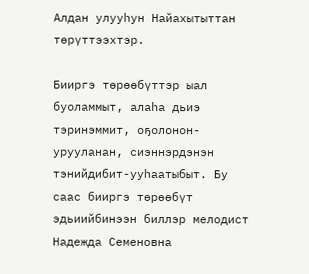Алдан улууһун Найахытыттан төрүттээхтэр.

Бииргэ төрөөбүттэр ыал буоламмыт, алаһа дьиэ тэринэммит, оҕолонон-урууланан, сиэннэрдэнэн тэнийдибит-ууһаатыбыт. Бу саас бииргэ төрөөбүт эдьиийбинээн биллэр мелодист Надежда Семеновна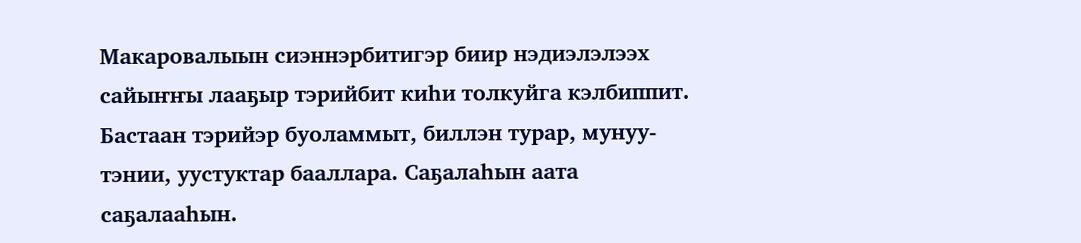Макаровалыын сиэннэрбитигэр биир нэдиэлэлээх сайыҥҥы лааҕыр тэрийбит киһи толкуйга кэлбиппит. Бастаан тэрийэр буоламмыт, биллэн турар, мунуу-тэнии, уустуктар бааллара. Саҕалаһын аата саҕалааһын.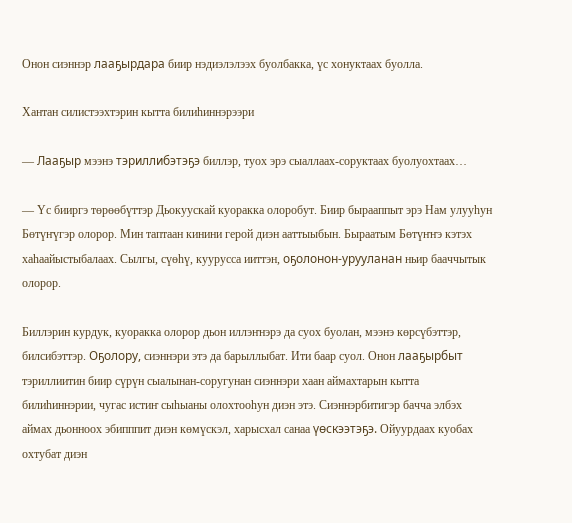Онон сиэннэр лааҕырдара биир нэдиэлэлээх буолбакка, үс хонуктаах буолла.

Хантан силистээхтэрин кытта билиһиннэрээри

— Лааҕыр мээнэ тэриллибэтэҕэ биллэр, туох эрэ сыаллаах-соруктаах буолуохтаах…

— Үс бииргэ төрөөбүттэр Дьокуускай куоракка олоробут. Биир бырааппыт эрэ Нам улууһун Бөтүҥүгэр олорор. Мин таптаан кинини герой диэн ааттыыбын. Быраатым Бөтүҥҥэ кэтэх хаһаайыстыбалаах. Сылгы, сүөһү, куурусса ииттэн, оҕолонон-урууланан ньир бааччытык олорор.

Биллэрин курдук, куоракка олорор дьон иллэҥнэрэ да суох буолан, мээнэ көрсүбэттэр, билсибэттэр. Оҕолору, сиэннэри этэ да барыллыбат. Ити баар суол. Онон лааҕырбыт тэриллиитин биир сүрүн сыалынан-соругунан сиэннэри хаан аймахтарын кытта билиһиннэрии, чугас истиҥ сыһыаны олохтооһун диэн этэ. Сиэннэрбитигэр бачча элбэх аймах дьонноох эбипппит диэн көмүскэл, харысхал санаа үөскээтэҕэ. Ойуурдаах куобах охтубат диэн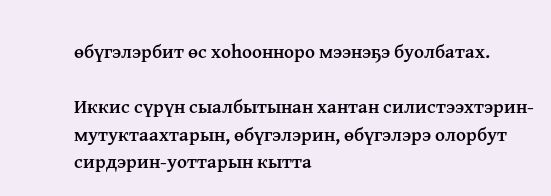өбүгэлэрбит өс хоһоонноро мээнэҕэ буолбатах.

Иккис сүрүн сыалбытынан хантан силистээхтэрин-мутуктаахтарын, өбүгэлэрин, өбүгэлэрэ олорбут сирдэрин-уоттарын кытта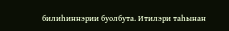билиһиннэрии буолбута. Итилэри таһынан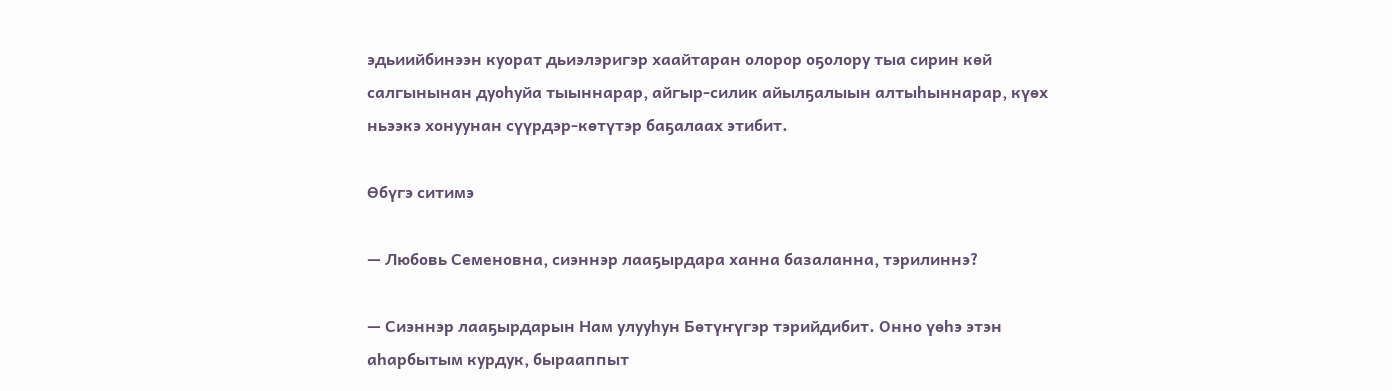эдьиийбинээн куорат дьиэлэригэр хаайтаран олорор оҕолору тыа сирин көй салгынынан дуоһуйа тыыннарар, айгыр-силик айылҕалыын алтыһыннарар, күөх ньээкэ хонуунан сүүрдэр-көтүтэр баҕалаах этибит.

Өбүгэ ситимэ

— Любовь Семеновна, сиэннэр лааҕырдара ханна базаланна, тэрилиннэ?

— Сиэннэр лааҕырдарын Нам улууһун Бөтүҥүгэр тэрийдибит. Онно үөһэ этэн аһарбытым курдук, бырааппыт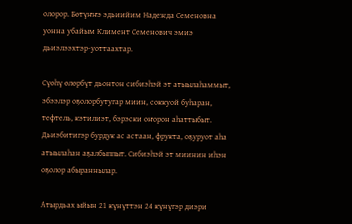олорор. Бөтүҥҥэ эдьиийим Надежда Семеновна уонна убайым Климент Семенович эмиэ дьиэлээхтэр-уоттаахтар.

Сүөһү өлөрбүт дьонтон сибиэһэй эт атыылаһаммыт, эбээлэр оҕолорбутугар миин, соккуой буһаран, тефтель, кэтилиэт, бэрэски оҥорон аһаттыбыт. Дьиэбитигэр бурдук ас астаан, фрукта, оҕуруот аһа атыылаһан аҕалбыппыт. Сибиэһэй эт миинин иһэн оҕолор абыраннылар.

Атырдьах ыйын 21 күнүттэн 24 күнүгэр диэри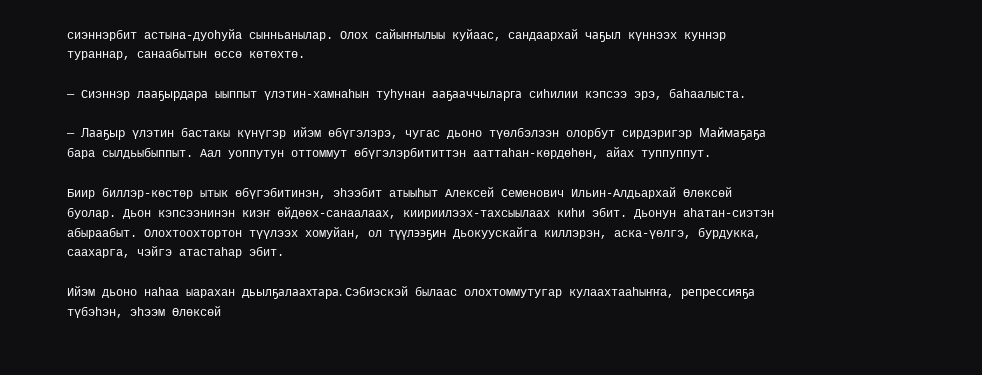сиэннэрбит астына-дуоһуйа сынньанылар. Олох сайыҥҥылыы куйаас, сандаархай чаҕыл күннээх куннэр тураннар, санаабытын өссө көтөхтө.

— Сиэннэр лааҕырдара ыыппыт үлэтин-хамнаһын туһунан ааҕааччыларга сиһилии кэпсээ эрэ, баһаалыста.

— Лааҕыр үлэтин бастакы күнүгэр ийэм өбүгэлэрэ, чугас дьоно түөлбэлээн олорбут сирдэригэр Маймаҕаҕа бара сылдьыбыппыт. Аал уоппутун оттоммут өбүгэлэрбититтэн ааттаһан-көрдөһөн, айах туппуппут.

Биир биллэр-көстөр ытык өбүгэбитинэн, эһээбит атыыһыт Алексей Семенович Ильин-Алдьархай Өлөксөй буолар. Дьон кэпсээнинэн киэҥ өйдөөх-санаалаах, киириилээх-тахсыылаах киһи эбит. Дьонун аһатан-сиэтэн абыраабыт. Олохтоохтортон түүлээх хомуйан, ол түүлээҕин Дьокуускайга киллэрэн, аска-үөлгэ, бурдукка, саахарга, чэйгэ атастаһар эбит.

Ийэм дьоно наһаа ыарахан дьылҕалаахтара. Сэбиэскэй былаас олохтоммутугар кулаахтааһыҥҥа, репрессияҕа түбэһэн, эһээм Өлөксөй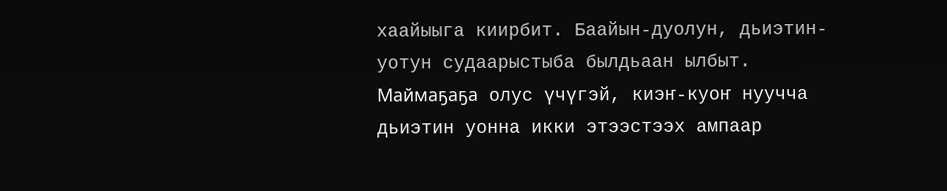хаайыыга киирбит. Баайын-дуолун, дьиэтин-уотун судаарыстыба былдьаан ылбыт. Маймаҕаҕа олус үчүгэй, киэҥ-куоҥ нуучча дьиэтин уонна икки этээстээх ампаар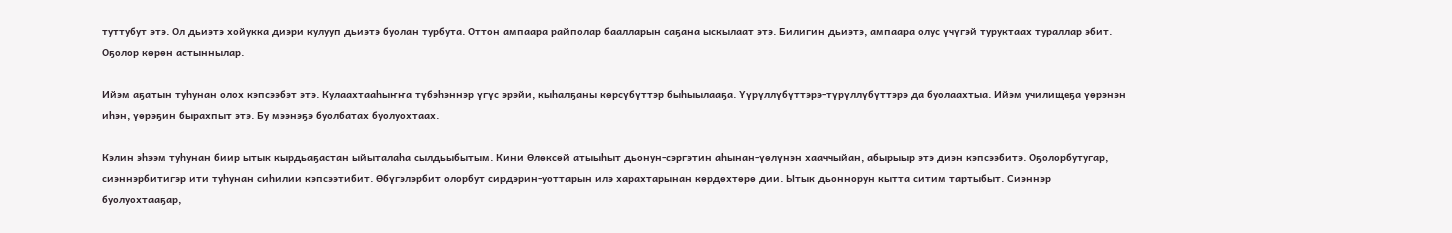туттубут этэ. Ол дьиэтэ хойукка диэри кулууп дьиэтэ буолан турбута. Оттон ампаара райполар баалларын саҕана ыскылаат этэ. Билигин дьиэтэ, ампаара олус үчүгэй туруктаах тураллар эбит. Оҕолор көрөн астыннылар.

Ийэм аҕатын туһунан олох кэпсээбэт этэ. Кулаахтааһыҥҥа түбэһэннэр үгүс эрэйи, кыһалҕаны көрсүбүттэр быһыылааҕа. Үүрүллүбүттэрэ-түрүллүбүттэрэ да буолаахтыа. Ийэм училищеҕа үөрэнэн иһэн, үөрэҕин бырахпыт этэ. Бу мээнэҕэ буолбатах буолуохтаах.

Кэлин эһээм туһунан биир ытык кырдьаҕастан ыйыталаһа сылдьыбытым. Кини Өлөксөй атыыһыт дьонун-сэргэтин аһынан-үөлүнэн хааччыйан, абырыыр этэ диэн кэпсээбитэ. Оҕолорбутугар, сиэннэрбитигэр ити туһунан сиһилии кэпсээтибит. Өбүгэлэрбит олорбут сирдэрин-уоттарын илэ харахтарынан көрдөхтөрө дии. Ытык дьоннорун кытта ситим тартыбыт. Сиэннэр буолуохтааҕар,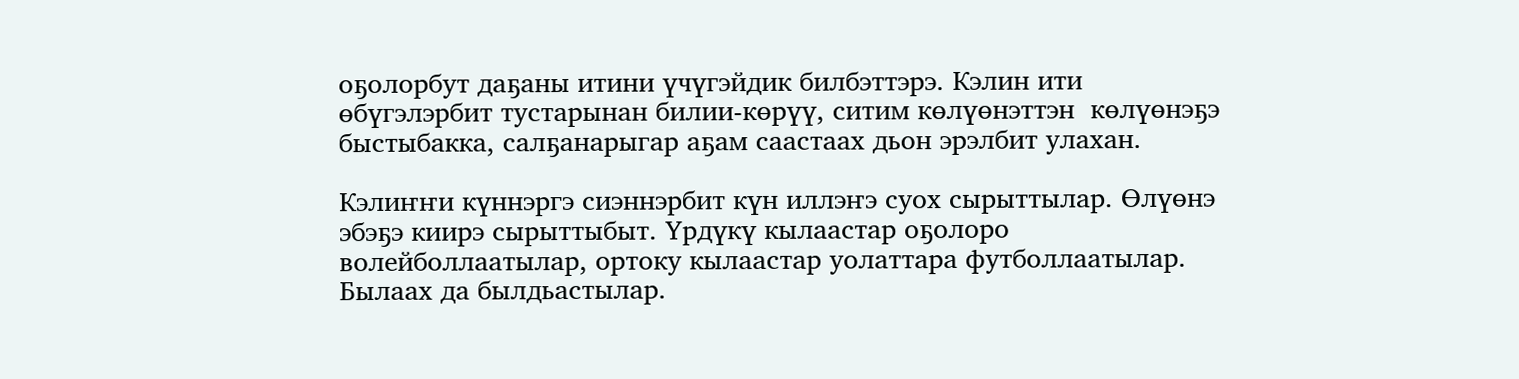оҕолорбут даҕаны итини үчүгэйдик билбэттэрэ. Кэлин ити өбүгэлэрбит тустарынан билии-көрүү, ситим көлүөнэттэн  көлүөнэҕэ быстыбакка, салҕанарыгар аҕам саастаах дьон эрэлбит улахан.

Кэлиҥҥи күннэргэ сиэннэрбит күн иллэҥэ суох сырыттылар. Өлүөнэ эбэҕэ киирэ сырыттыбыт. Үрдүкү кылаастар оҕолоро волейболлаатылар, ортоку кылаастар уолаттара футболлаатылар. Былаах да былдьастылар.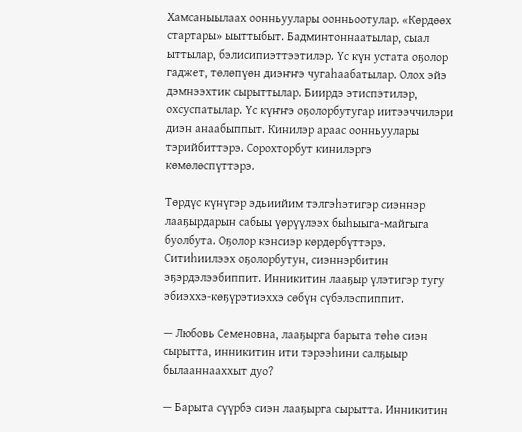Хамсаныылаах оонньуулары оонньоотулар. «Көрдөөх стартары» ыыттыбыт. Бадминтоннаатылар, сыал ыттылар, бэлисипиэттээтилэр. Үс күн устата оҕолор гаджет, төлөпүөн диэҥҥэ чугаһаабатылар. Олох эйэ дэмнээхтик сырыттылар. Биирдэ этиспэтилэр, охсуспатылар. Үс күҥҥэ оҕолорбутугар иитээччилэри диэн анаабыппыт. Кинилэр араас оонньуулары тэрийбиттэрэ. Сорохторбут кинилэргэ көмөлөспүттэрэ.

Төрдүс күнүгэр эдьиийим тэлгэһэтигэр сиэннэр лааҕырдарын сабыы үөрүүлээх быһыыга-майгыга буолбута. Оҕолор кэнсиэр көрдөрбүттэрэ. Ситиһиилээх оҕолорбутун, сиэннэрбитин эҕэрдэлээбиппит. Инникитин лааҕыр үлэтигэр тугу эбиэххэ-көҕүрэтиэххэ сөбүн сүбэлэспиппит.

— Любовь Семеновна, лааҕырга барыта төһө сиэн сырытта, инникитин ити тэрээһини салҕыыр былааннааххыт дуо?

— Барыта сүүрбэ сиэн лааҕырга сырытта. Инникитин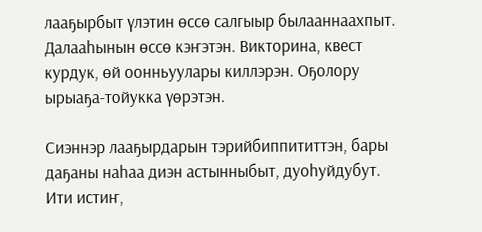лааҕырбыт үлэтин өссө салгыыр былааннаахпыт. Далааһынын өссө кэҥэтэн. Викторина, квест курдук, өй оонньуулары киллэрэн. Оҕолору ырыаҕа-тойукка үөрэтэн.

Сиэннэр лааҕырдарын тэрийбиппититтэн, бары даҕаны наһаа диэн астынныбыт, дуоһуйдубут. Ити истиҥ,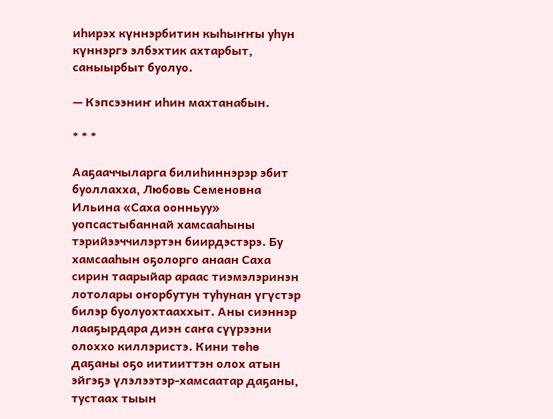иһирэх күннэрбитин кыһыҥҥы уһун күннэргэ элбэхтик ахтарбыт, саныырбыт буолуо.

— Кэпсээниҥ иһин махтанабын.

* * *

Ааҕааччыларга билиһиннэрэр эбит буоллахха, Любовь Семеновна Ильина «Саха оонньуу» уопсастыбаннай хамсааһыны тэрийээччилэртэн биирдэстэрэ. Бу хамсааһын оҕолорго анаан Саха сирин таарыйар араас тиэмэлэринэн лотолары оҥорбутун туһунан үгүстэр билэр буолуохтааххыт. Аны сиэннэр лааҕырдара диэн саҥа сүүрээни олоххо киллэристэ. Кини төһө даҕаны оҕо иитииттэн олох атын эйгэҕэ үлэлээтэр-хамсаатар даҕаны, тустаах тыын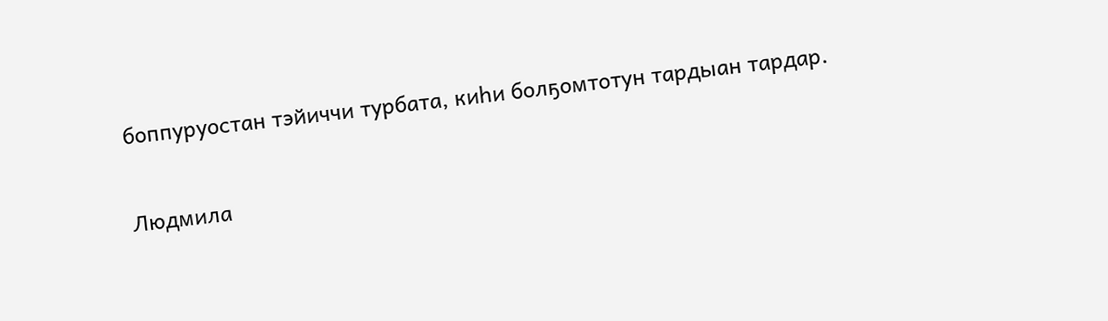боппуруостан тэйиччи турбата, киһи болҕомтотун тардыан тардар.

Людмила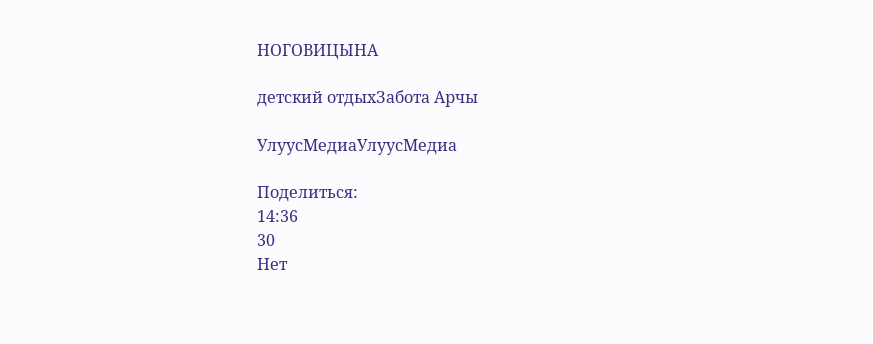НОГОВИЦЫНА

детский отдыхЗабота Арчы

УлуусМедиаУлуусМедиа

Поделиться:
14:36
30
Нет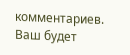комментариев. Ваш будет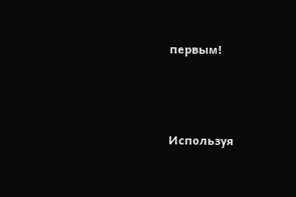первым!



Используя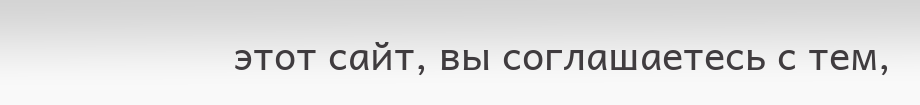этот сайт, вы соглашаетесь с тем,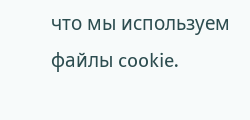что мы используем файлы cookie.